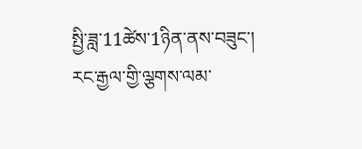སྤྱི་ཟླ་11ཚེས་1ཉིན་ནས་བཟུང་། རང་རྒྱལ་གྱི་ལྕགས་ལམ་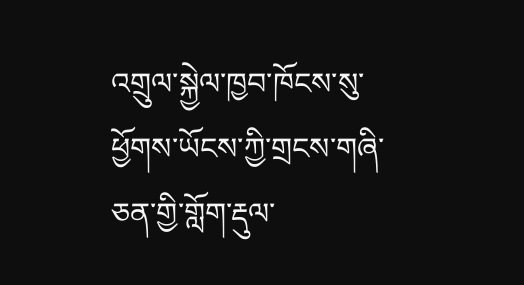འགྲུལ་སྐྱེལ་ཁྱབ་ཁོངས་སུ་ཕྱོགས་ཡོངས་ཀྱི་གྲངས་གཞི་ཅན་གྱི་གློག་རྡུལ་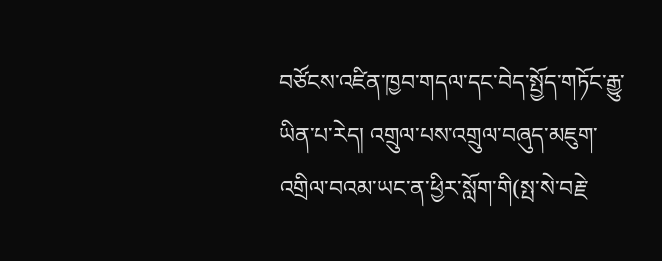བཙོངས་འཛིན་ཁྱབ་གདལ་དང་བེད་སྤྱོད་གཏོང་རྒྱུ་ཡིན་པ་རེད། འགྲུལ་པས་འགྲུལ་བཞུད་མཇུག་འགྲིལ་བའམ་ཡང་ན་ཕྱིར་སློག་གི(སྤ་སེ་བརྗེ་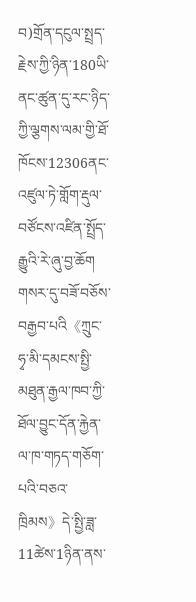བ)གྲོན་དངུལ་སྤྲད་རྗེས་ཀྱི་ཉིན་180ཡི་ནང་ཚུན་དུ་རང་ཉིད་ཀྱི་ལྕགས་ལམ་གྱི་ཐོ་ཁོངས་12306ནང་འཛུལ་ཏེ་གློག་རྡུལ་བཙོངས་འཛིན་སྤྲོད་རྒྱུའི་རེ་ཞུ་བྱ་ཆོག
གསར་དུ་བཟོ་བཅོས་བརྒྱབ་པའི《ཀྲུང་ཧྭ་མི་དམངས་སྤྱི་མཐུན་རྒྱལ་ཁབ་ཀྱི་ཐོལ་བྱུང་དོན་རྐྱེན་ལ་ཁ་གཏད་གཅོག་པའི་བཅའ་ཁྲིམས》དེ་སྤྱི་ཟླ་11ཚེས་1ཉིན་ནས་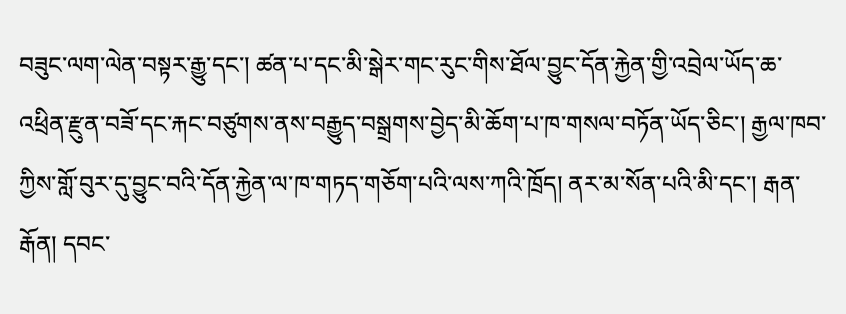བཟུང་ལག་ལེན་བསྟར་རྒྱུ་དང་། ཚན་པ་དང་མི་སྒེར་གང་རུང་གིས་ཐོལ་བྱུང་དོན་རྐྱེན་གྱི་འབྲེལ་ཡོད་ཆ་འཕྲིན་རྫུན་བཟོ་དང་རྐང་བཙུགས་ནས་བརྒྱུད་བསྒྲགས་བྱེད་མི་ཆོག་པ་ཁ་གསལ་བཏོན་ཡོད་ཅིང་། རྒྱལ་ཁབ་ཀྱིས་གློ་བུར་དུ་བྱུང་བའི་དོན་རྐྱེན་ལ་ཁ་གཏད་གཅོག་པའི་ལས་ཀའི་ཁྲོད། ནར་མ་སོན་པའི་མི་དང་། རྒན་རྒོན། དབང་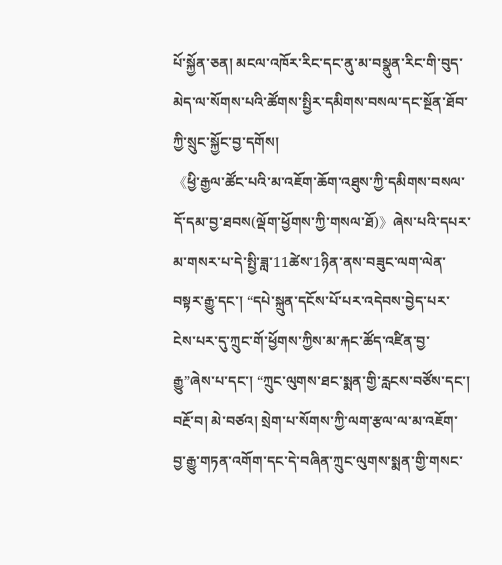པོ་སྐྱོན་ཅན། མངལ་འཁོར་རིང་དང་ནུ་མ་བསྣུན་རིང་གི་བུད་མེད་ལ་སོགས་པའི་ཚོགས་སྤྱིར་དམིགས་བསལ་དང་སྔོན་ཐོབ་ཀྱི་སྲུང་སྐྱོང་བྱ་དགོས།
《ཕྱི་རྒྱལ་ཚོང་པའི་མ་འཇོག་ཆོག་འཐུས་ཀྱི་དམིགས་བསལ་དོ་དམ་བྱ་ཐབས(ལྡོག་ཕྱོགས་ཀྱི་གསལ་ཐོ)》ཞེས་པའི་དཔར་མ་གསར་པ་དེ་སྤྱི་ཟླ་11ཚེས་1ཉིན་ནས་བཟུང་ལག་ལེན་བསྟར་རྒྱུ་དང་། “དཔེ་སྐྲུན་དངོས་པོ་པར་འདེབས་བྱེད་པར་ངེས་པར་དུ་ཀྲུང་གོ་ཕྱོགས་ཀྱིས་མ་རྐང་ཚོད་འཛིན་བྱ་རྒྱུ”ཞེས་པ་དང་། “ཀྲུང་ལུགས་ཐང་སྨན་གྱི་རླངས་བཙོས་དང་། བརྔོ་བ། མེ་བཙའ། སྲེག་པ་སོགས་ཀྱི་ལག་རྩལ་ལ་མ་འཇོག་བྱ་རྒྱུ་གཏན་འགོག་དང་དེ་བཞིན་ཀྲུང་ལུགས་སྨན་གྱི་གསང་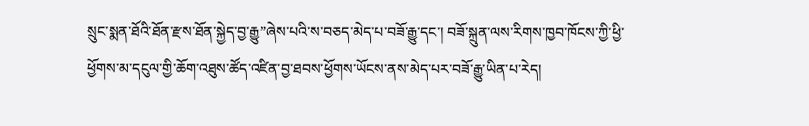སྲུང་སྨན་ཐོའི་ཐོན་རྫས་ཐོན་སྐྱེད་བྱ་རྒྱུ”ཞེས་པའི་ས་བཅད་མེད་པ་བཟོ་རྒྱུ་དང་། བཟོ་སྐྲུན་ལས་རིགས་ཁྱབ་ཁོངས་ཀྱི་ཕྱི་ཕྱོགས་མ་དངུལ་གྱི་ཆོག་འཐུས་ཚོད་འཛིན་བྱ་ཐབས་ཕྱོགས་ཡོངས་ནས་མེད་པར་བཟོ་རྒྱུ་ཡིན་པ་རེད།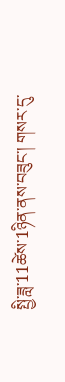སྤྱི་ཟླ་11ཚེས་1ཉིན་ནས་བཟུང་། གསར་དུ་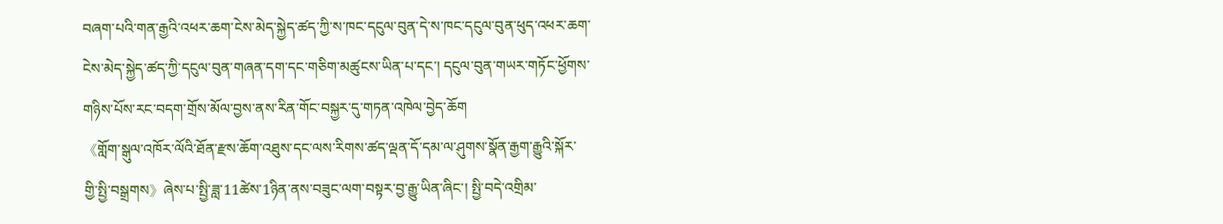བཞག་པའི་གན་རྒྱའི་འཕར་ཆག་ངེས་མེད་སྐྱེད་ཚད་ཀྱི་ས་ཁང་དངུལ་བུན་དེ་ས་ཁང་དངུལ་བུན་ཕུད་འཕར་ཆག་ངེས་མེད་སྐྱེད་ཚད་ཀྱི་དངུལ་བུན་གཞན་དག་དང་གཅིག་མཚུངས་ཡིན་པ་དང་། དངུལ་བུན་གཡར་གཏོང་ཕྱོགས་གཉིས་པོས་རང་བདག་གྲོས་མོལ་བྱས་ནས་རིན་གོང་བསྐྱར་དུ་གཏན་འཁེལ་བྱེད་ཆོག
《གློག་སྒུལ་འཁོར་ལོའི་ཐོན་རྫས་ཆོག་འཐུས་དང་ལས་རིགས་ཚད་ལྡན་དོ་དམ་ལ་ཤུགས་སྣོན་རྒྱག་རྒྱུའི་སྐོར་གྱི་སྤྱི་བསྒྲགས》ཞེས་པ་སྤྱི་ཟླ་11ཚེས་1ཉིན་ནས་བཟུང་ལག་བསྟར་བྱ་རྒྱུ་ཡིན་ཞིང་། སྤྱི་བདེ་འགྲིམ་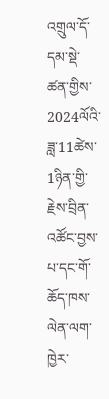འགྲུལ་དོ་དམ་སྡེ་ཚན་གྱིས་2024ལོའི་ཟླ་11ཚེས་1ཉིན་གྱི་རྗེས་བྲིན་འཚོང་བྱས་པ་དང་གོ་ཆོད་ཁས་ལེན་ལག་ཁྱེར་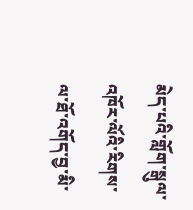མེད་པའི་གློག་སྒུལ་འཁོར་ལོའི་རིགས་ལ་ཐོ་འགོད་བྱ་མི་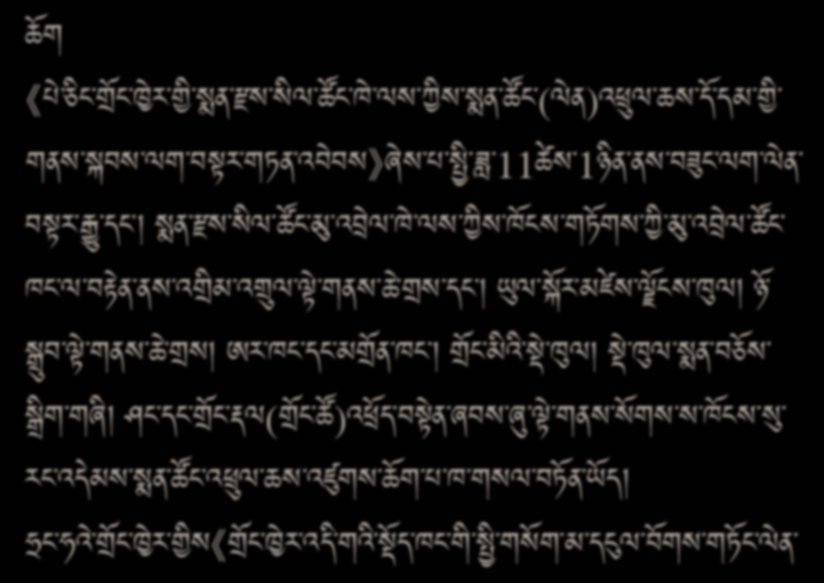ཆོག
《པེ་ཅིང་གྲོང་ཁྱེར་གྱི་སྨན་རྫས་སིལ་ཚོང་ཁེ་ལས་ཀྱིས་སྨན་ཚོང་(ལེན)འཕྲུལ་ཆས་དོ་དམ་གྱི་གནས་སྐབས་ལག་བསྟར་གཏན་འབེབས》ཞེས་པ་སྤྱི་ཟླ་11ཚེས་1ཉིན་ནས་བཟུང་ལག་ལེན་བསྟར་རྒྱུ་དང་། སྨན་རྫས་སིལ་ཚོང་མུ་འབྲེལ་ཁེ་ལས་ཀྱིས་ཁོངས་གཏོགས་ཀྱི་མུ་འབྲེལ་ཚོང་ཁང་ལ་བརྟེན་ནས་འགྲིམ་འགྲུལ་ལྟེ་གནས་ཆེ་གྲས་དང་། ཡུལ་སྐོར་མཛེས་ལྗོངས་ཁུལ། ཉོ་སྒྲུབ་ལྟེ་གནས་ཆེ་གྲས། ཨར་ཁང་དང་མགྲོན་ཁང་། གྲོང་མིའི་སྡེ་ཁུལ། སྡེ་ཁུལ་སྨན་བཅོས་སྒྲིག་གཞི། ཤང་དང་གྲོང་རྡལ(གྲོང་ཚོ)འཕྲོད་བསྟེན་ཞབས་ཞུ་ལྟེ་གནས་སོགས་ས་ཁོངས་སུ་རང་འདེམས་སྨན་ཚོང་འཕྲུལ་ཆས་འཛུགས་ཆོག་པ་ཁ་གསལ་བཏོན་ཡོད།
ཧྲང་ཧའེ་གྲོང་ཁྱེར་གྱིས《གྲོང་ཁྱེར་འདི་གའི་སྡོད་ཁང་གི་སྤྱི་གསོག་མ་དངུལ་བོགས་གཏོང་ལེན་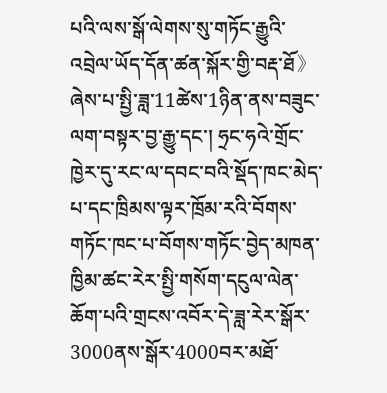པའི་ལས་སྒོ་ལེགས་སུ་གཏོང་རྒྱུའི་འབྲེལ་ཡོད་དོན་ཚན་སྐོར་གྱི་བརྡ་ཐོ》ཞེས་པ་སྤྱི་ཟླ་11ཚེས་1ཉིན་ནས་བཟུང་ལག་བསྟར་བྱ་རྒྱུ་དང་། ཧྲང་ཧའེ་གྲོང་ཁྱེར་དུ་རང་ལ་དབང་བའི་སྡོད་ཁང་མེད་པ་དང་ཁྲིམས་ལྟར་ཁྲོམ་རའི་བོགས་གཏོང་ཁང་པ་བོགས་གཏོང་བྱེད་མཁན་ཁྱིམ་ཚང་རེར་སྤྱི་གསོག་དངུལ་ལེན་ཆོག་པའི་གྲངས་འབོར་དེ་ཟླ་རེར་སྒོར་3000ནས་སྒོར་4000བར་མཐོ་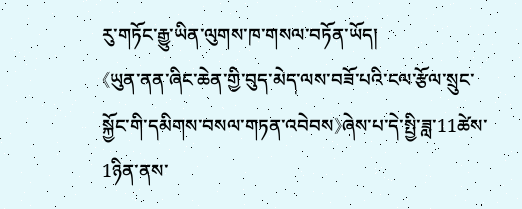རུ་གཏོང་རྒྱུ་ཡིན་ལུགས་ཁ་གསལ་བཏོན་ཡོད།
《ཡུན་ནན་ཞིང་ཆེན་གྱི་བུད་མེད་ལས་བཟོ་པའི་ངལ་རྩོལ་སྲུང་སྐྱོང་གི་དམིགས་བསལ་གཏན་འབེབས》ཞེས་པ་དེ་སྤྱི་ཟླ་11ཚེས་1ཉིན་ནས་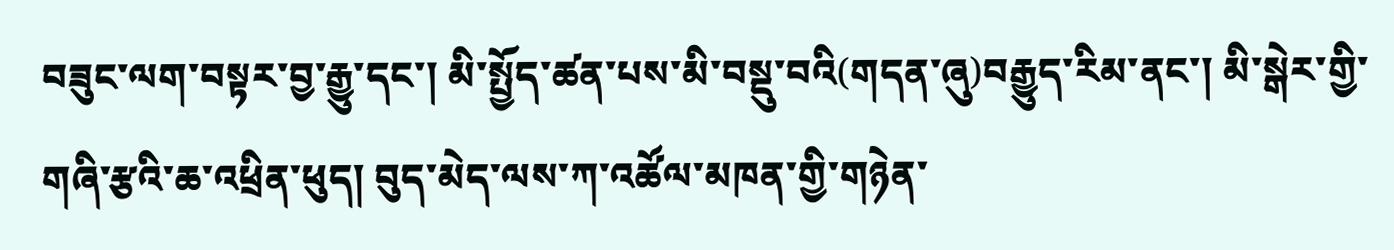བཟུང་ལག་བསྟར་བྱ་རྒྱུ་དང་། མི་སྤྱོད་ཚན་པས་མི་བསྡུ་བའི(གདན་ཞུ)བརྒྱུད་རིམ་ནང་། མི་སྒེར་གྱི་གཞི་རྩའི་ཆ་འཕྲིན་ཕུད། བུད་མེད་ལས་ཀ་འཚོལ་མཁན་གྱི་གཉེན་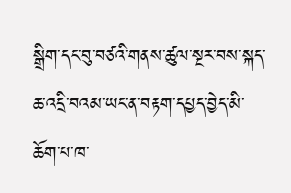སྒྲིག་དང་བུ་བཙའི་གནས་ཚུལ་སྔར་བས་སྐད་ཆ་འདྲི་བའམ་ཡང་ན་བརྟག་དཔྱད་བྱེད་མི་ཆོག་པ་ཁ་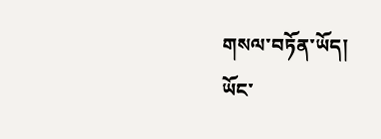གསལ་བཏོན་ཡོད།
ཡོང་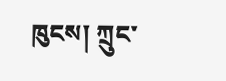ཁུངས། ཀྲུང་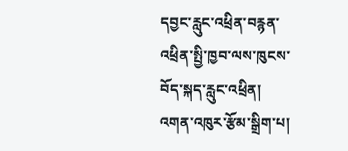དབྱང་རླུང་འཕྲིན་བརྙན་འཕྲིན་སྤྱི་ཁྱབ་ལས་ཁུངས་བོད་སྐད་རླུང་འཕྲིན།
འགན་འཁུར་རྩོམ་སྒྲིག་པ།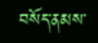བསོད་ནམས་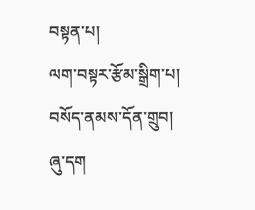བསྟན་པ།
ལག་བསྟར་རྩོམ་སྒྲིག་པ། བསོད་ནམས་དོན་གྲུབ།
ཞུ་དག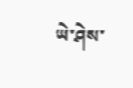ཡེ་ཤེས་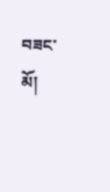བཟང་མོ།